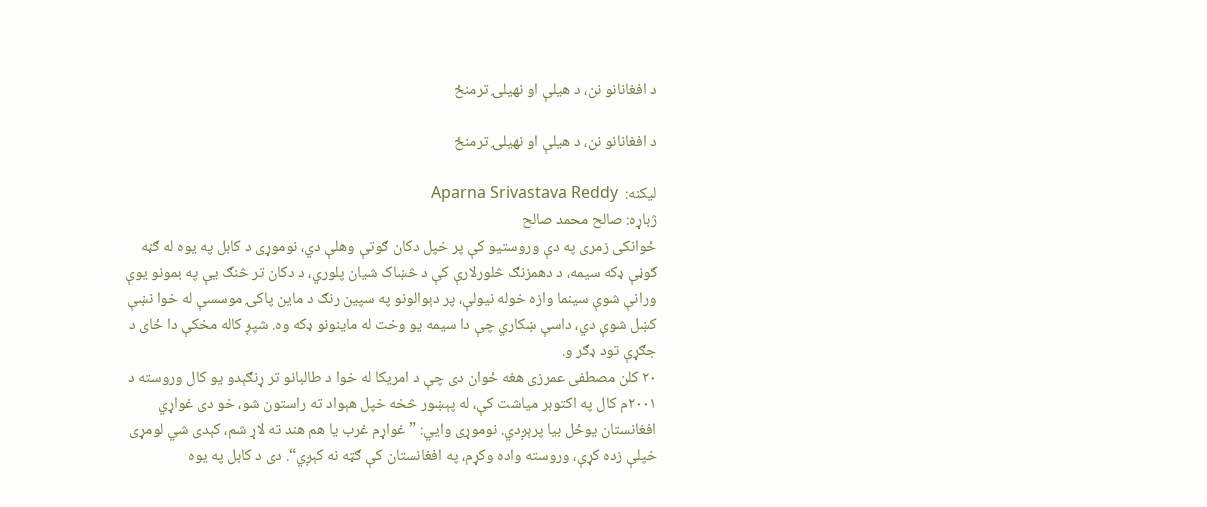د افغانانو نن، د هيلې او نهيلۍ ترمنځ

د افغانانو نن، د هيلې او نهيلۍ ترمنځ

ليکنه:  Aparna Srivastava Reddy
ژباړه: صالح محمد صالح
ځوانکى زمرى په دې وروستيو کې پر خپل دکان ګوتې وهلې دي، نوموړى د کابل په يوه له ګڼه ګوڼې ډکه سيمه، د دهمزنګ څلورلارې کې د څښاک شيان پلوري، د دکان تر څنګ يې په بمونو يوې ورانې شوې سينما وازه خوله نيولې، پر دېوالونو په سپين رنګ د ماين پاکۍ موسسې له خوا نښې کښل شوې دي، داسې ښکاري چې دا سيمه يو وخت له ماينونو ډکه وه. شپږ کاله مخکې دا ځاى د جګړې تود ډګر و.
٢٠ کلن مصطفى عمرزى هغه ځوان دى چې د امريکا له خوا د طالبانو تر ړنګېدو يو کال وروسته د ٢٠٠١م کال په اکتوبر مياشت کې، له پېښور څخه خپل هېواد ته راستون شو، خو دى غواړي افغانستان يوځل بيا پرېږدي. نوموړى وايي: ”غواړم غرب يا هم هند ته لاړ شم، کېدى شي لومړى خپلې زده کړې، وروسته واده وکړم، په افغانستان کې ګټه نه کېږي“. دى د کابل په يوه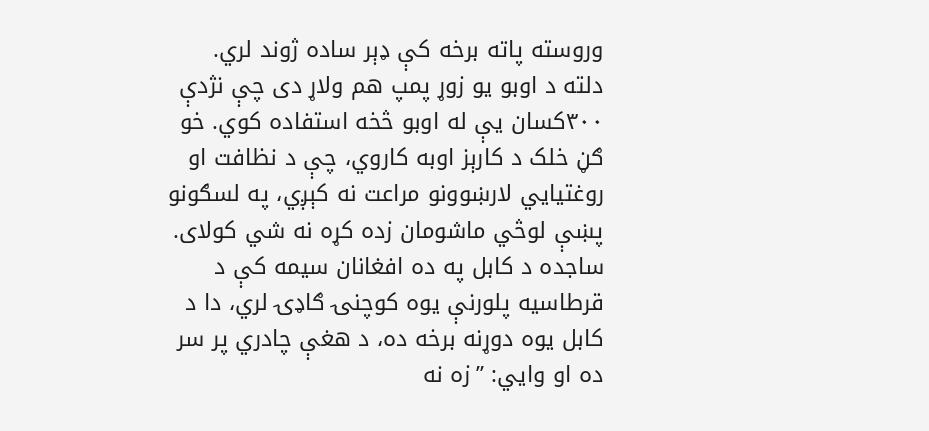وروسته پاته برخه کې ډېر ساده ژوند لري.
دلته د اوبو يو زوړ پمپ هم ولاړ دى چې نژدې ٣٠٠کسان يې له اوبو څخه استفاده کوي. خو ګڼ خلک د کارېز اوبه کاروي، چې د نظافت او روغتيايي لارښوونو مراعت نه کېږي، په لسګونو پښې لوڅي ماشومان زده کړه نه شي کولاى.
ساجده د کابل په ده افغانان سيمه کې د قرطاسيه پلورنې يوه کوچنۍ ګاډۍ لري، دا د کابل يوه دوړنه برخه ده، د هغې چادري پر سر ده او وايي: ”زه نه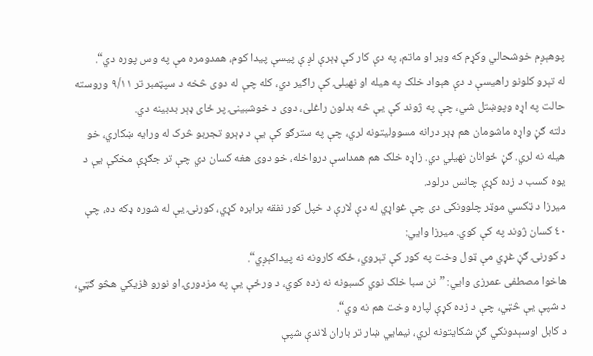پوهېږم خوشحالي وکړم که وير او ماتم، په دې کار کې ډېرې لږ ې پيسې پيدا کوم، همدومره مې په وس پوره دي“.
له تېرو کلونو راهيسې د دې هېواد خلک په هيله او نهيلۍ کې راګير دي، کله چې له دوى څخه د سپټمبر تر ٩/١١ وروسته حالت په اړه وپوښتل شي، چې په ژوند کې يې څه بدلون راغلى، دوى د خوشبينۍ پر ځاى ډېر بدبينه دي.
دلته ګڼ واړه ماشومان هم ډېر درانه مسووليتونه لري، چې په سترګو کې يې د ډېرو تجربو څرک له ورايه ښکاري، خو هيله نه لري. ګڼ ځوانان نهيلي دي. زاړه خلک هم همداسې درواخله، خو دوى هغه کسان دي چې تر جګړې مخکې يې د يوه کسب د زده کړې چانس درلود.
ميرزا د ټکسي موټر چلوونکى دى چې غواړي له دې لارې د خپل کور نفقه برابره کړي، کورنۍ يې له شوره ډکه ده، چې ٤٠ کسان ژوند په کې کوي. ميرزا وايي:
د کورنۍ ګڼ غړي مې ټول وخت په کور کې تېروي، ځکه کارونه نه پيداکېږي“.
هاخوا مصطفى عمرزى وايي: ”نن سبا خلک نوي کسبونه نه زده کوي، د ورځې يې په مزدورۍ او نورو فزيکي هڅو ګټي، د شپې يې څټي، چې د زده کړې لپاره وخت هم نه وي“.
د کابل اوسېدونکي ګڼ شکايتونه لري، نيمايي ښار تر باران لاندې شپې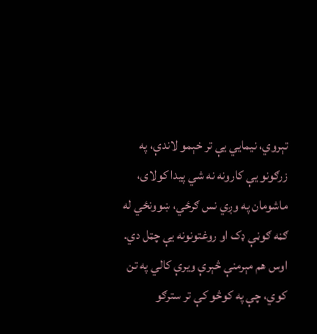تېروي، نيمايي يې تر خېمو لاندې، په زرګونو يې کارونه نه شي پيدا کولاى، ماشومان په وږي نس ګرځي، ښوونځي له ګڼه ګوڼې ډک او روغتونونه يې چټل دي. اوس هم مېرمنې څېرې ويرې کالي په تن کوي، چې په کوڅو کې تر سترګو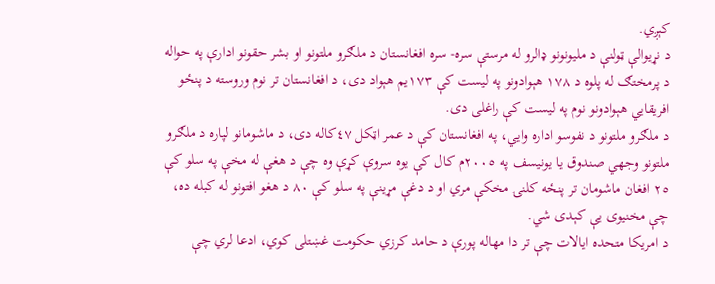کېږي.
د نړيوالې ټولنې د مليونونو ډالرو له مرستې سره- سره افغانستان د ملګرو ملتونو او بشر حقونو ادارې په حواله د پرمختګ له پلوه د ١٧٨ هېوادونو په ليست کې ١٧٣يم هېواد دى، د افغانستان تر نوم وروسته د پنځو افريقايي هېوادونو نوم په ليست کې راغلى دى.
د ملګرو ملتونو د نفوسو اداره وايي، په افغانستان کې د عمر اټکل ٤٧کاله دى، د ماشومانو لپاره د ملګرو ملتونو وجهي صندوق يا يونيسف په ٢٠٠٥م کال کې يوه سروې کړې وه چې د هغې له مخې په سلو کې ٢٥ افغان ماشومان تر پنځه کلنۍ مخکې مري او د دغې مړينې په سلو کې ٨٠ د هغو افتونو له کبله ده، چې مخنيوى يې کېدى شي.
د امريکا متحده ايالات چې تر دا مهاله پورې د حامد کرزي حکومت غښتلى کوي، ادعا لري چې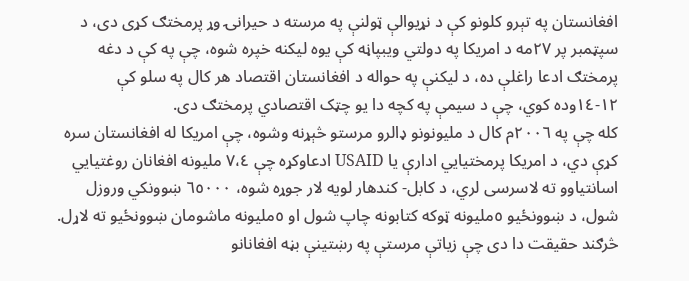افغانستان په تېرو کلونو کې د نړيوالې ټولنې په مرسته د حيرانۍ وړ پرمختګ کړى دى، د سپټمبر پر ٢٧مه د امريکا په دولتي ويبپاڼه کې يوه ليکنه خپره شوه، چې په کې د دغه پرمختګ ادعا راغلې ده، د ليکنې په حواله د افغانستان اقتصاد هر کال په سلو کې ١٢-١٤وده کوي، چې د سيمې په کچه دا يو چټک اقتصادي پرمختګ دى.
کله چې په ٢٠٠٦م کال د مليونونو ډالرو مرستو څېړنه وشوه، چې امريکا له افغانستان سره کړې دي، د امريکا پرمختيايي ادارې يا USAID ادعاوکړه چې ٧،٤ مليونه افغانان روغتيايي اسانتياوو ته لاسرسى لري، د کابل- کندهار لويه لار جوړه شوه، ٦٥٠٠٠ ښوونکي وروزل شول، د ښوونځيو ٥مليونه ټوکه کتابونه چاپ شول او ٥مليونه ماشومان ښوونځيو ته لاړل.
څرګند حقيقت دا دى چې زياتې مرستې په رښتينې بڼه افغانانو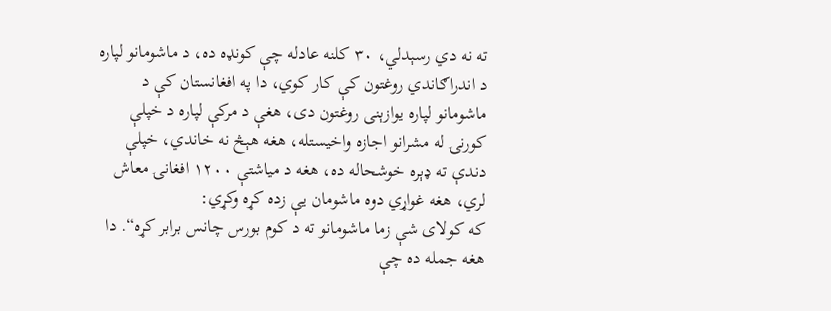ته نه دي رسېدلي، ٣٠ کلنه عادله چې کونډه ده، د ماشومانو لپاره د اندراګاندي روغتون کې کار کوي، دا په افغانستان کې د ماشومانو لپاره يوازېنى روغتون دى، هغې د مرکې لپاره د خپلې کورنۍ له مشرانو اجازه واخيستله، هغه هېڅ نه خاندي، خپلې دندې ته ډېره خوشحاله ده، هغه د مياشتې ١٢٠٠ افغانۍ معاش لري، هغه غواړي دوه ماشومان يې زده کړه وکړي:
که کولاى شې زما ماشومانو ته د کوم بورس چانس برابر کړه“. دا هغه جمله ده چې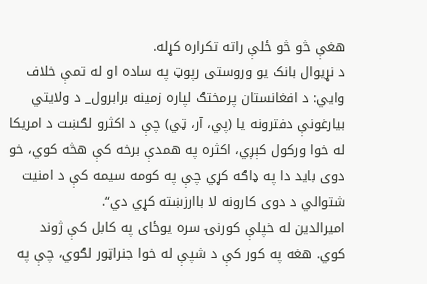هغې څو څو ځلې راته تکراره کړله.
د نړيوال بانک يو وروستى رپوټ په ساده او له تمې خلاف وايي: د افغانستان پرمختګ لپاره زمينه برابرول_ د ولايتي بيارغونې دفترونه يا (پي، آر، ټي) چې د اکثرو لګښت د امريکا له خوا ورکول کېږي، اکثره په همدې برخه کې هڅه کوي، خو دوى بايد دا په ډاګه کړي چې په کومه سيمه کې د امنيت شتوالي د دوى کارونه لا باارزښته کړي دي“.
اميرالدين له خپلې کورنۍ سره يوځاى په کابل کې ژوند کوي. هغه په کور کې د شپې له خوا جنراټور لګوي، چې په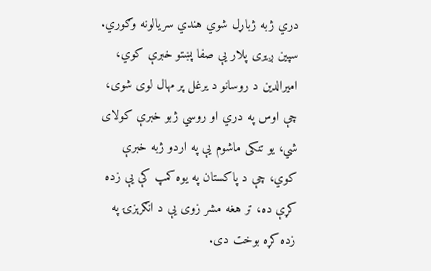دري ژبه ژباړل شوي هندي سريالونه وګوري. سپين ږيرى پلار يې صفا پښتو خبرې کوي، اميرالدين د روسانو د يرغل پر مهال لوى شوى، چې اوس په دري او روسي ژبو خبرې کولاى شي، يو تنکى ماشوم يې په اردو ژبه خبرې کوي، چې د پاکستان په يوه کمپ کې يې زده کړې ده، تر هغه مشر زوى يې د انګرېزۍ په زده کړه بوخت دى.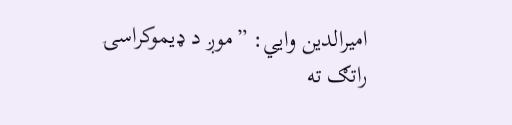اميرالدين وايي: ”موږ د ډيموکراسۍ راتګ ته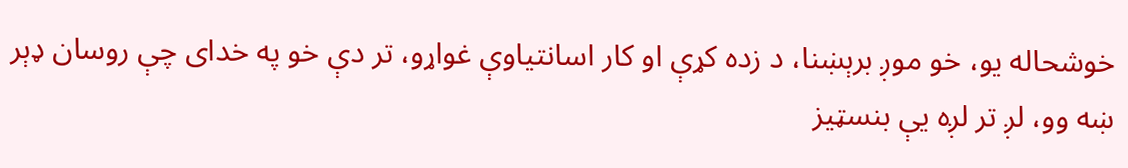خوشحاله يو، خو موږ برېښنا، د زده کړې او کار اسانتياوې غواړو، تر دې خو په خداى چې روسان ډېر ښه وو، لږ تر لږه يې بنسټيز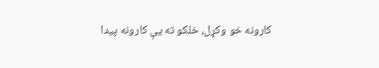کارونه خو وکړل، خلکو ته يې کارونه پيدا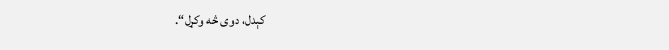کېدل، دوى څه وکړل“.